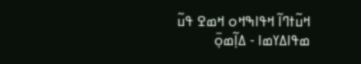ߞߎ߬ߙߣߊ߬ ߞߟߊߒߞߋ ߞߘߐ ߟߎ߬ ߘߟߊߡߌߘߊ - ߡߊ߲߬ߘߋ߲߫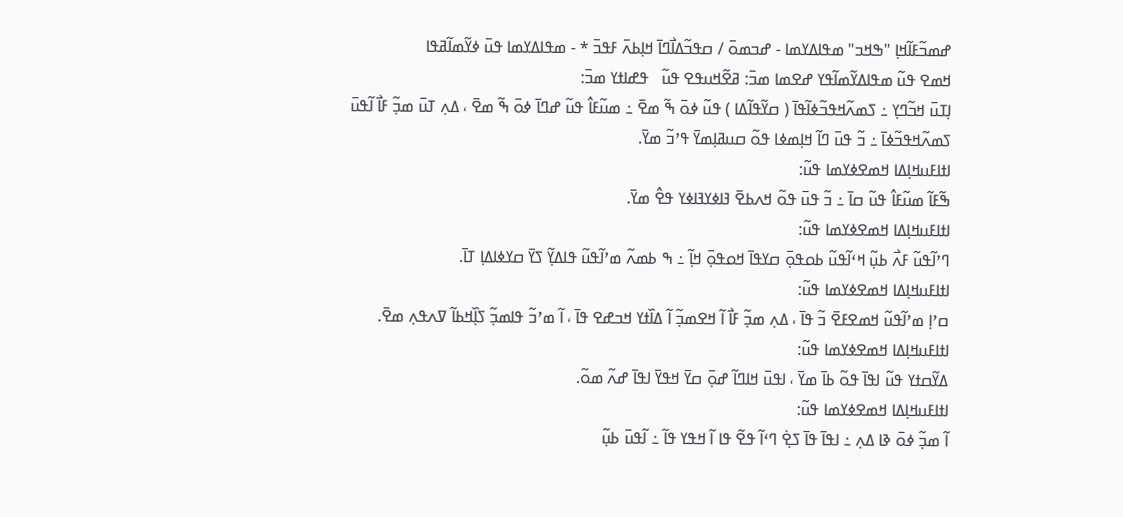ߝߘߏ߬ߓߊ߬ߞߊ߲ "ߒߞߏ" ߘߟߊߡߌߘߊ - ߝߏߘߋ߫ / ߛߟߏ߬ߡߊ߯ߣߊ߫ ߞߊ߲ߕߍ߫ ߓߟߏ߫ * - ߘߟߊߡߌߘߊ ߟߎ߫ ߦߌ߬ߘߊ߬ߥߟߊ
ߞߘߐ ߟߎ߬ ߘߟߊߡߌ߬ߘߊ߬ߟߌ ߝߐߘߊ ߘߏ߫: ߥߐ߬ߞߎߟߐ ߟߎ߬   ߟߝߊߙߌ ߘߏ߫:
ߊ߲ߠߎ߫ ߞߏ߬ߣߌ߲ ߸ ߖߘߍ߬ߞߟߏ߬ߦߊ߬ߟߊ߫ ( ߛߌ߬ߟߊ߬ߡߊ ) ߟߎ߬ ߦߋ߫ ߒ߬ ߘߐ߫ ߸ ߘߎ߬ߓߊ߮ ߟߎ߬ ߝߣߊ߫ ߦߋ߫ ߒ߬ ߘߐ߫ ، ߡߍ߲ ߠߎ߫ ߘߏ߲߬ ߓߊ߯ ߊ߬ߟߎ߫ ߖߘߍ߬ߞߟߏ߬ߦߊ߫ ߸ ߏ߬ ߟߎ߫ ߣߊ߬ ߞߊ߲ߘߦߊ ߟߋ߬ ߛߎߥߊ߲ߘߌ߫ ߟߴߏ߬ ߘߌ߫.
ߊߙߊߓߎߞߊ߲ߡߊ ߞߘߐߦߌߘߊ ߟߎ߬:
ߒ߬ߓߊ߬ ߘߎ߬ߓߊ߮ ߟߎ߬ ߛߊ߫ ߸ ߏ߬ ߟߎ߫ ߟߋ߬ ߞߍߕߐ߫ ߔߊߦߌߔߊߦߌ ߟߐ߮ ߘߌ߫.
ߊߙߊߓߎߞߊ߲ߡߊ ߞߘߐߦߌߘߊ ߟߎ߬:
ߣߴߊ߬ߟߎ߬ ߓߍ߯ ߕߎ߲߬ ߞߵߊ߬ߟߎ߬ ߕߋߟߋ߲߫ ߛߌߟߊ߫ ߞߋߟߋ߲߫ ߞߊ߲߬ ߸ ߒ ߕߘߍ߬ ߘߴߊ߬ߟߎ߬ ߟߊߡߌ߲߬ ߖߌ߫ ߛߌߦߊߡߊ߲ ߠߊ߫.
ߊߙߊߓߎߞߊ߲ߡߊ ߞߘߐߦߌߘߊ ߟߎ߬:
ߛߴߊ߲ ߘߴߊ߬ߟߎ߬ ߞߘߐߓߐ߫ ߏ߬ ߟߊ߫ ، ߡߍ߲ ߘߏ߲߬ ߓߊ߯ ߊ߬ ߞߐߘߏ߲߬ ߊ߬ ߡߊ߰ߙߌ ߞߏߝߐ ߟߊ߫ ، ߊ߬ ߘߴߏ߬ ߟߊߘߏ߲߬ ߖߊ߲߰ߞߕߊ߬ ߜߍߟߍ߲ ߘߐ߫.
ߊߙߊߓߎߞߊ߲ߡߊ ߞߘߐߦߌߘߊ ߟߎ߬:
ߡߌ߬ߛߙߌ ߟߎ߬ ߊߟߊ߫ ߟߋ߬ ߕߊ߫ ߘߌ߫ ، ߊߟߎ߫ ߞߊߣߊ߬ ߝߋ߲߫ ߛߌ߫ ߞߟߌ߫ ߊߟߊ߫ ߝߍ߬ ߘߋ߬.
ߊߙߊߓߎߞߊ߲ߡߊ ߞߘߐߦߌߘߊ ߟߎ߬:
ߊ߬ ߘߏ߲߬ ߦߋ߫ ߢߊ ߡߍ߲ ߸ ߊߟߊ߫ ߟߊ߫ ߖߐ߲߭ ߣߵߊ߬ ߟߐ߬ ߟߊ ߊ߬ ߞߟߌ ߟߊ߬ ߸ ߊ߬ߟߎ߫ ߕߎ߲߬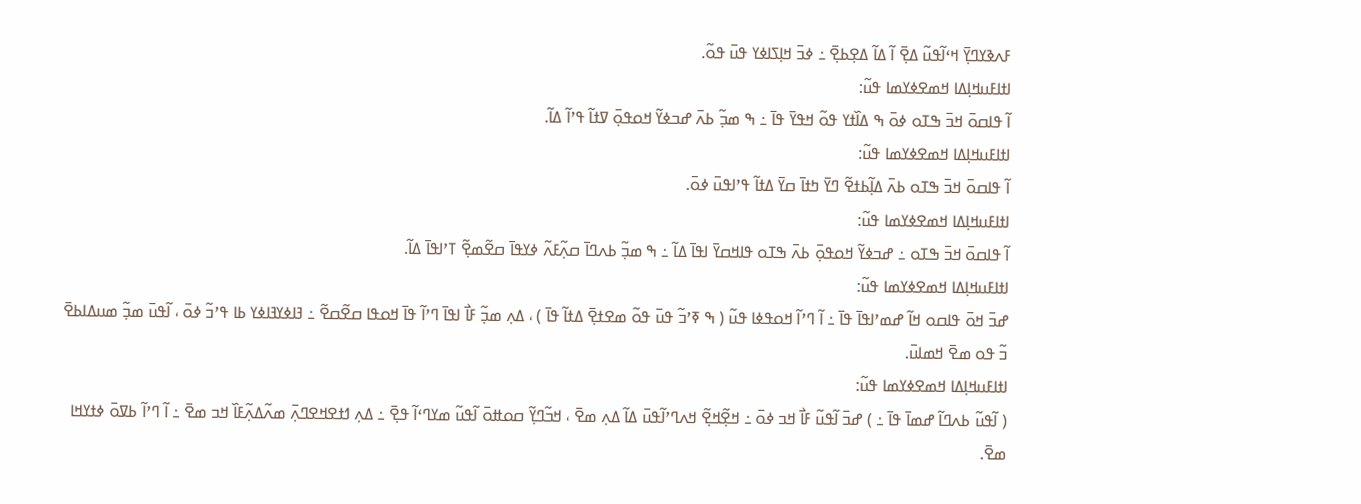ߓߍߢߌߣߌ߲߫ ߞߵߊ߬ߟߎ߬ ߡߐ߲߫ ߊ߬ ߡߊ߬ ߡߐ߲ߕߐ߲߫ ߸ ߦߏ߫ ߞߊ߲ߖߊߦߌ ߟߎ߫ ߟߋ߬.
ߊߙߊߓߎߞߊ߲ߡߊ ߞߘߐߦߌߘߊ ߟߎ߬:
ߊ߬ ߟߊߛߋ߫ ߞߏ߫ ߒߠߋ ߦߋ߫ ߒ ߡߊ߰ߙߌ ߟߋ߬ ߞߟߌ߫ ߟߊ߫ ߸ ߒ ߘߏ߲߬ ߕߍ߫ ߝߏߦߌ߬ ߞߋߟߋ߲߫ ߜߙߊ߬ ߟߴߊ߬ ߡߊ߬.
ߊߙߊߓߎߞߊ߲ߡߊ ߞߘߐߦߌߘߊ ߟߎ߬:
ߊ߬ ߟߊߛߋ߫ ߞߏ߫ ߒߠߋ ߕߍ߫ ߡߊ߲߬ߕߙߐ߬ ߣߌ߫ ߤߙߊ߫ ߛߌ߫ ߡߙߊ߬ ߟߴߊߟߎ߫ ߦߋ߫.
ߊߙߊߓߎߞߊ߲ߡߊ ߞߘߐߦߌߘߊ ߟߎ߬:
ߊ߬ ߟߊߛߋ߫ ߞߏ߫ ߒߠߋ ߸ ߝߏߦߌ߬ ߞߋߟߋ߲߫ ߕߍ߫ ߒߠߋ ߟߊߞߛߌ߫ ߊߟߊ߫ ߡߊ߬ ߸ ߒ ߘߏ߲߬ ߕߍߣߊ߫ ߛߍ߲߬ߓߍ߬ ߦߌߟߊ߫ ߛߐ߬ߘߐ߲߬ ߠߴߊߟߊ߫ ߡߊ߬.
ߊߙߊߓߎߞߊ߲ߡߊ ߞߘߐߦߌߘߊ ߟߎ߬:
ߝߏ߫ ߞߋ߫ ߟߊߛߋ ߞߊ߬ ߝߘߴߊߟߊ߫ ߟߊ߫ ߸ ߊ߬ ߣߴߊ߬ ߞߋߟߦߊ ߟߎ߬ ( ߒ ߧߴߏ߬ ߟߎ߫ ߟߋ߬ ߘߐߙߐ߲߫ ߡߙߊ߬ ߟߊ߫ ) ، ߡߍ߲ ߘߏ߲߬ ߓߊ߯ ߊߟߊ߫ ߣߴߊ߬ ߟߊ߫ ߞߋߟߊ ߛߐ߬ߛߐ߬ ߸ ߔߊߦߌߔߊߦߌ ߕߊ ߟߴߏ߬ ߦߋ߫ ، ߊ߬ߟߎ߫ ߘߏ߲߬ ߘߎߡߊߕߐ߫ ߏ߬ ߟߋ ߘߐ߫ ߞߘߊߎ߫.
ߊߙߊߓߎߞߊ߲ߡߊ ߞߘߐߦߌߘߊ ߟߎ߬:
( ߊ߬ߟߎ߬ ߕߍߣߊ߬ ߝߘߊ߫ ߟߊ߫ ߸ ) ߝߏ߫ ߊ߬ߟߎ߬ ߓߊ߯ ߞߏ ߦߋ߫ ߸ ߞߐ߲߬ߞߐ߲߬ ߞߍߣߴߊ߬ߟߎ߫ ߡߊ߬ ߡߍ߲ ߘߐ߫ ، ߞߏ߬ߣߌ߲߬ ߛߋߚߋ߫ ߊ߬ߟߎ߬ ߘߌߣߵߊ߬ ߟߐ߲߫ ߸ ߡߍ߲ ߗߙߐߞߐߣߍ߲߫ ߘߍ߬ߡߍ߲߬ߓߊ߰ ߞߏ ߘߐ߫ ߸ ߊ߬ ߣߴߊ߬ ߕߜߋ߫ ߦߙߌߞߊ ߘߐ߫.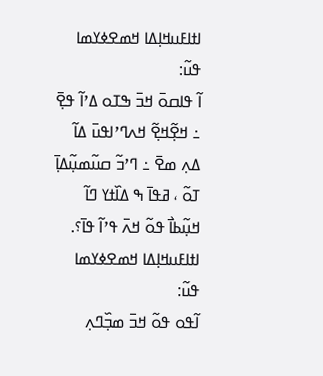ߊߙߊߓߎߞߊ߲ߡߊ ߞߘߐߦߌߘߊ ߟߎ߬:
ߊ߬ ߟߊߛߋ߫ ߞߏ߫ ߒߠߋ ߡߴߊ߬ ߟߐ߲߫ ߸ ߞߐ߲߬ߞߐ߲߬ ߞߍߣߴߊߟߎ߫ ߡߊ߬ ߡߍ߲ ߘߐ߫ ߸ ߣߴߏ߬ ߛߎ߬ߘߎ߲߬ߡߊ߲߫ ߠߋ߬ ، ߥߟߊ߫ ߒ ߡߊ߰ߙߌ ߣߊ߬ ߞߎ߲߬ߕߊ߯ ߟߋ߬ ߞߍ߫ ߟߴߊ߬ ߟߊ߫؟.
ߊߙߊߓߎߞߊ߲ߡߊ ߞߘߐߦߌߘߊ ߟߎ߬:
ߊ߬ߟߋ ߟߋ߬ ߞߏ߫ ߘߏ߲߰ߣߍ߲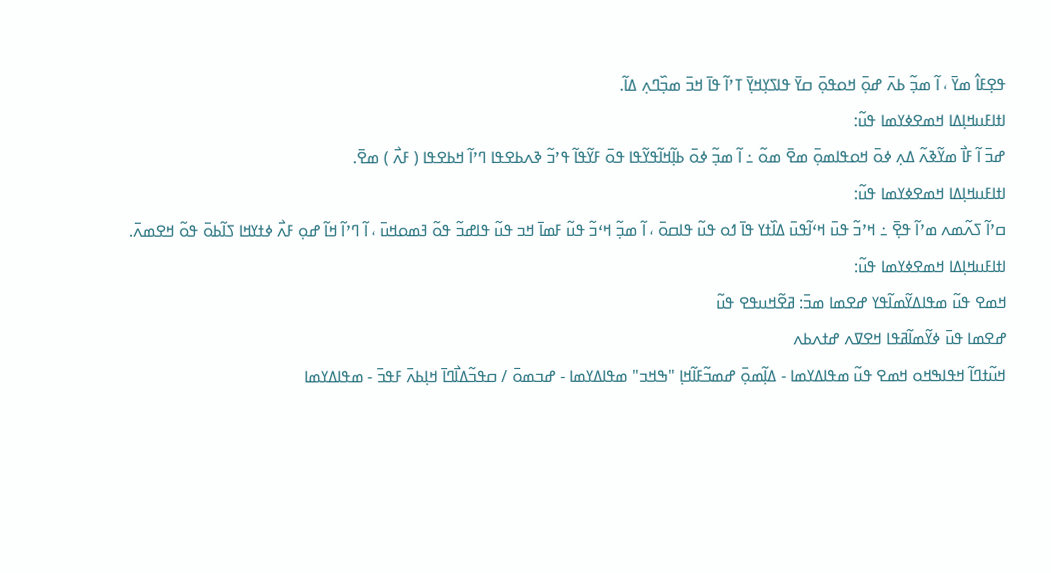ߟߐ߲ߓߊ߮ ߘߌ߫ ، ߊ߬ ߘߏ߲߬ ߕߍ߫ ߝߋ߲߫ ߞߋߟߋ߲߫ ߛߌ߫ ߟߊߖߌ߲ߞߌ߲߫ ߠߴߊ߬ ߟߊ߫ ߞߏ߫ ߘߏ߲߰ߣߍ߲ ߡߊ߬.
ߊߙߊߓߎߞߊ߲ߡߊ ߞߘߐߦߌߘߊ ߟߎ߬:
ߝߏ߫ ߊ߬ ߓߊ߯ ߘߌ߬ߢߍ߬ ߡߍ߲ ߦߋ߫ ߞߋߟߊߘߋ߲߫ ߘߐ߫ ߘߋ߬ ߸ ߊ߬ ߘߏ߲߬ ߦߋ߫ ߕߊ߲߬ߞߊ߬ߟߌ߬ߟߊ ߟߋ߫ ߓߌ߬ߟߊ߬ ߟߴߏ߬ ߢߍߕߐߟߊ ߣߴߊ߬ ߞߕߐߟߊ ( ߓߍ߯ ) ߘߐ߫.
ߊߙߊߓߎߞߊ߲ߡߊ ߞߘߐߦߌߘߊ ߟߎ߬:
ߛߴߊ߬ ߖߍ߬ߘߍ ߘߴߊ߬ ߟߐ߲߫ ߸ ߞߴߏ߬ ߟߎ߫ ߞߵߊ߬ߟߎ߫ ߡߊ߰ߙߌ ߟߊ߫ ߗߋ ߟߎ߬ ߟߊߛߋ߫ ، ߊ߬ ߘߏ߲߬ ߞߵߏ߬ ߟߎ߬ ߓߘߊ߫ ߞߏ ߟߎ߬ ߟߊߝߏ߬ ߟߋ߬ ߔߘߋߞߎ߫ ، ߊ߬ ߣߴߊ߬ ߞߊ߬ ߝߋ߲ ߓߍ߯ ߦߙߌߞߊ ߖߊ߬ߕߋ߫ ߟߋ߬ ߞߐߘߍ߫.
ߊߙߊߓߎߞߊ߲ߡߊ ߞߘߐߦߌߘߊ ߟߎ߬:
ߞߘߐ ߟߎ߬ ߘߟߊߡߌ߬ߘߊ߬ߟߌ ߝߐߘߊ ߘߏ߫: ߥߐ߬ߞߎߟߐ ߟߎ߬
ߝߐߘߊ ߟߎ߫ ߦߌ߬ߘߊ߬ߥߟߊ ߞߐߜߍ ߝߙߍߕߍ
ߞߎ߬ߙߣߊ߬ ߞߟߊߒߞߋ ߞߘߐ ߟߎ߬ ߘߟߊߡߌߘߊ - ߡߊ߲߬ߘߋ߲߫ ߝߘߏ߬ߓߊ߬ߞߊ߲ "ߒߞߏ" ߘߟߊߡߌߘߊ - ߝߏߘߋ߫ / ߛߟߏ߬ߡߊ߯ߣߊ߫ ߞߊ߲ߕߍ߫ ߓߟߏ߫ - ߘߟߊߡߌߘߊ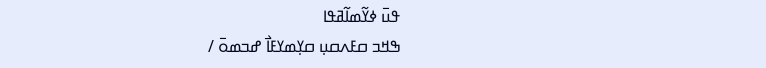ߟߎ߫ ߦߌ߬ߘߊ߬ߥߟߊ
ߒߞߏ ߛߓߍߛߎ߲ ߛߌ߲ߘߌߓߊ߯ ߝߏߘߋ߫ /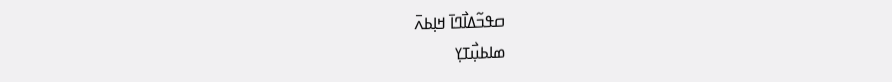ߛߟߏ߬ߡߊ߯ߣߊ߫ ߞߊ߲ߕߍ߫
ߘߊߕߎ߲߯ߠߌ߲